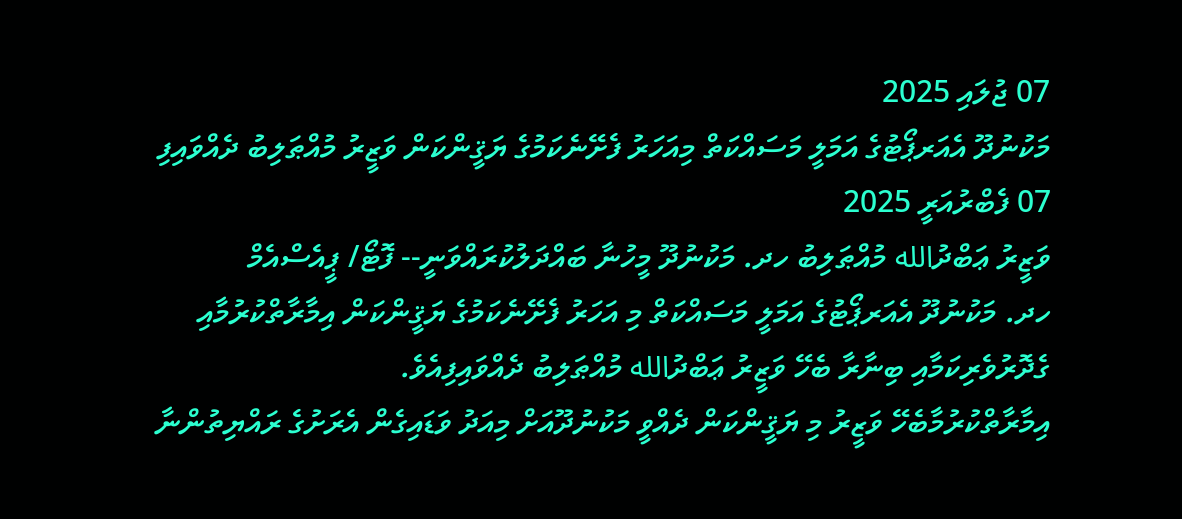07 ޖުލައި 2025
މަކުނުދޫ އެއަރޕޯޓުގެ އަމަލީ މަސައްކަތް މިއަހަރު ފެށޭނެކަމުގެ ޔަޤީންކަން ވަޒީރު މުއްޠަލިބު ދެއްވައިފި
07 ފެބްރުއަރީ 2025
ވަޒީރު ޢަބްދުالله މުއްޠަލިބު ހދ. މަކުނުދޫ މީހުނާ ބައްދަލުކުރައްވަނީ-- ފޮޓޯ/ ޕީއެސްއެމް
ހދ. މަކުނުދޫ އެއަރޕޯޓުގެ އަމަލީ މަސައްކަތް މި އަހަރު ފެށޭނެކަމުގެ ޔަޤީންކަން އިމާރާތްކުރުމާއި ގެދޮރުވެރިކަމާއި ބިނާރާ ބެހޭ ވަޒީރު ޢަބްދުالله މުއްޠަލިބު ދެއްވައިފިއެވެ.
އިމާރާތްކުރުމާބެހޭ ވަޒީރު މި ޔަޤީންކަން ދެއްވީ މަކުނުދޫއަށް މިއަދު ވަޑައިގެން އެރަށުގެ ރައްޔިތުންނާ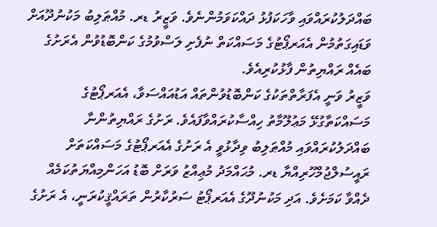ބައްދަލުކުރައްވައި ވާހަކަފުޅު ދައްކަވަމުންނެވެ. ވަޒީރު ޑރ. މުއްޠަލިބު މަކުނުދޫއަށް ވަޑައިގަތުމުން އެއަރޕޯޓުގެ މަސައްކަތް ނުފެށި ލަސްވުމުގެ ކަންބޮޑުވުން އެރަށުގެ ބައެއް ރައްޔިތުން ފާޅުކުރިއެވެ.
ވަޒީރު ވަނީ އެފަރާތްތަކުގެ ކަންބޮޑުވުންތައް އަޑުއައްސަވާ، އެއަރޕޯޓުގެ މަސައްކަތާގުޅޭ މަޢުލޫމާތު ހިއްސާކުރައްވާފައެވެ. ރަށުގެ ރައްޔިތުންނާ ބައްދަލުކުރައްވައި މުއްޠަލިބު ވިދާޅުވީ އެ ރަށުގެ އެއަރޕޯޓުގެ މަސައްކަތަށް ރައީސުލްޖުމްހޫރިއްޔާ ޑރ. މުޙައްމަދު މުޢިއްޒު ވަރަށް ބޮޑު އަހަންމިއްޔަތުކަމެއް ދެއްވާ ކަމަށެވެ. އަދި މަކުނުދޫގެ އެއަރޕޯޓު ސަރުކާރުން ތަރައްޤީކުރަނީ، އެ ރަށުގެ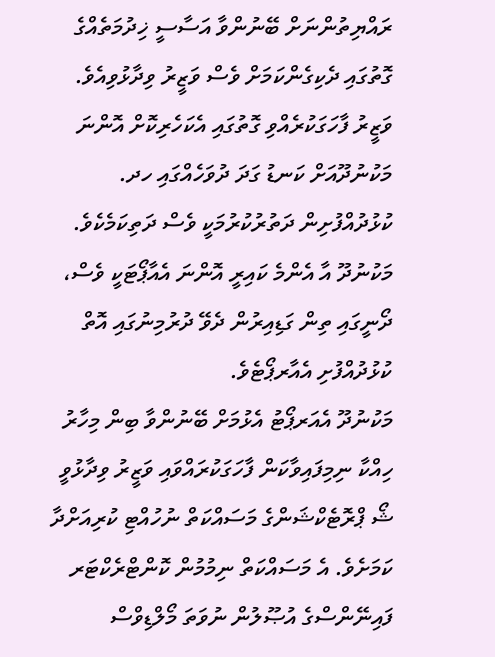ރައްޔިތުންނަށް ބޭނުންވާ އަސާސީ ޚިދުމަތެއްގެ ގޮތުގައި ދެކިގެންކަމަށް ވެސް ވަޒީރު ވިދާޅުވިއެވެ.
ވަޒީރު ފާހަގަކުރެއްވި ގޮތުގައި އެކަހެރިކޮށް އޮންނަ މަކުނުދޫއަށް ކަނޑު ގަދަ ދުވަހެއްގައި ހދ. ކުޅުދުއްފުށިން ދަތުރުކުރުމަކީ ވެސް ދަތިކަމެކެވެ. މަކުނުދޫ އާ އެންމެ ކައިރީ އޮންނަ އެއާޕޯޓަކީ ވެސް، ދޯނީގައި ތިން ގަޑިއިރުން ދެވޭ ދުރުމިނުގައި އޮތް ކުޅުދުއްފުށި އެއާރޕޯޓެވެ.
މަކުނުދޫ އެއަރޕޯޓު އެޅުމަށް ބޭނުންވާ ބިން މިހާރު ހިއްކާ ނިމިފައިވާކަން ފާހަގަކުރައްވައި ވަޒީރު ވިދާޅުވީ ޝޯ ޕްރޮޓެކްޝަންގެ މަސައްކަތް ނުހުއްޓި ކުރިއަށްދާ ކަމަށެވެ. އެ މަސައްކަތް ނިމުމުން ކޮންޓްރެކްޓަރ ފައިނޭންސްގެ އުޞޫލުން ނުވަތަ މޯލްޑިވްސް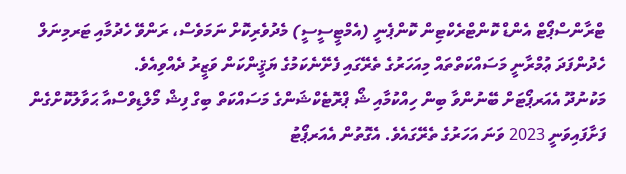ޓްރާންސްޕޯޓް އެންޑް ކޮންޓްރެކްޓިން ކޮންޕެނީ (އެމްޓީސީސީ) މެދުވެރިކޮށް ނަމަވެސް، ރަންވޭ ހެދުމާއި ޓަރމިނަލް ހެދުންފަދަ ޢުމްރާނީ މަސައްކަތްތައް މިއަހަރުގެ ތެރޭގައި ފެށޭނެކަމުގެ ޔަޤީންކަން ވަޒީރު ދެއްވިއެވެ.
މަކުނުދޫ އެއަރޕޯޓަށް ބޭނުންވާ ބިން ހިއްކުމާއި ޝޯ ޕްރޮޓެކްޝަންގެ މަސައްކަތް ބިގް ފިޝް މޯލްޑިވްސްއާ ޙަވާލުކޮށްގެން ފަށާފައިވަނީ 2023 ވަނަ އަހަރުގެ ތެރޭގައެވެ. އެގޮތުން އެއަރޕޯޓު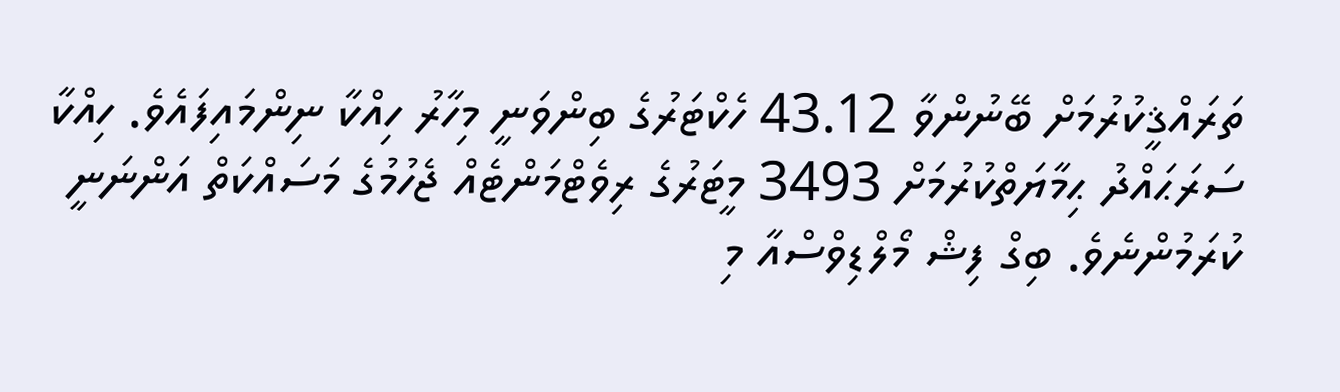ތަރައްޤީކުރުމަށް ބޭނުންވާ 43.12 ހެކްޓަރުގެ ބިންވަނީ މިހާރު ހިއްކާ ނިންމައިފައެވެ. ހިއްކާ ސަރަޙައްދު ޙިމާޔަތްކުރުމަށް 3493 މީޓަރުގެ ރިވެޓްމަންޓެއް ޖެހުމުގެ މަސައްކަތް އަންނަނީ ކުރަމުންނެވެ. ބިގް ފިޝް މޯލްޑިވްސްއާ މި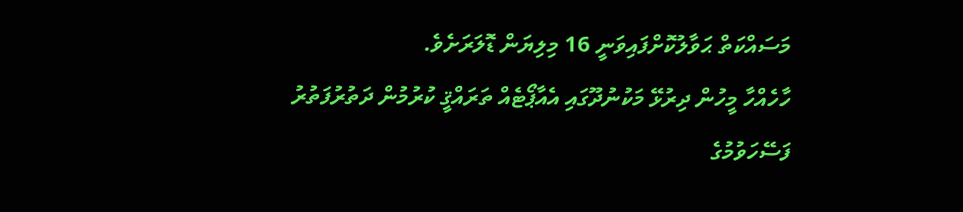މަސައްކަތް ޙަވާލުކޮށްފައިވަނީ 16 މިލިޔަން ޑޮލަރަށެވެ.
ހާހެއްހާ މީހުން ދިރުޅޭ މަކުނުދޫގައި އެއާޕޯޓެއް ތަރައްޤީ ކުރުމުން ދަތުރުފަތުރު ފަސޭހަވުމުގެ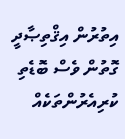އިތުރުން އިޤްތިޞާދީ ގޮތުން ވެސް ބޮޑެތި ކުރިއެރުންތަކެއް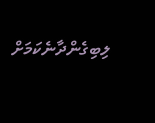ލިބިގެންދާނެކަމަށް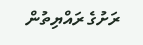ރަށުގެ ރައްޔިތުން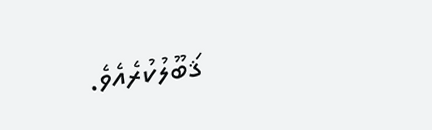ޤަބޫލުކުރެއެވެ.